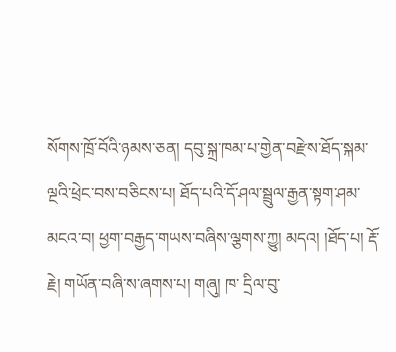སོགས་ཁྲོ་བོའི་ཉམས་ཅན། དབུ་སྐྲ་ཁམ་པ་གྱེན་བརྫེས་ཐོད་སྐམ་ལྔའི་ཕྲེང་བས་བཅིངས་པ། ཐོད་པའི་དོ་ཤལ་སྦྲུལ་རྒྱན་སྟག་ཤམ་མངའ་བ། ཕྱག་བརྒྱད་གཡས་བཞིས་ལྕགས་ཀྱུ། མདའ། །ཐོད་པ། རྡོ་རྗེ། གཡོན་བཞི་ས་ཞགས་པ། གཞུ། ཁ་ དྲིལ་བུ་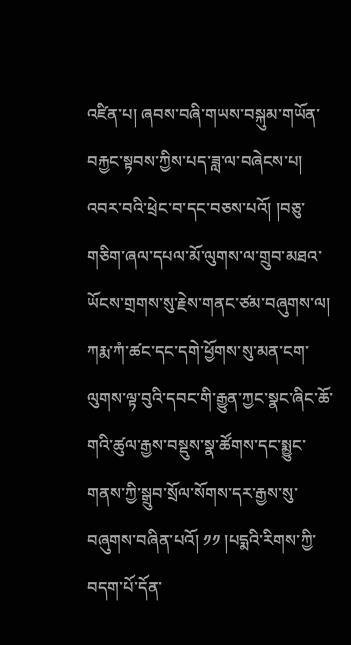འཛིན་པ། ཞབས་བཞི་གཡས་བསྐུམ་གཡོན་བརྐྱང་སྟབས་ཀྱིས་པད་ཟླ་ལ་བཞེངས་པ། འབར་བའི་ཕྲེང་བ་དང་བཅས་པའོ། །བཅུ་གཅིག་ཞལ་དཔལ་མོ་ལུགས་ལ་གྲུབ་མཐའ་ཡོངས་གྲགས་སུ་རྗེས་གནང་ཙམ་བཞུགས་ལ། ཀརྨ་ཀཾ་ཚང་དང་དགེ་ཕྱོགས་སུ་མན་ངག་ལུགས་ལྟ་བུའི་དབང་གི་རྒྱུན་ཀྱང་སྣང་ཞིང་ཆོ་གའི་ཚུལ་རྒྱས་བསྡུས་སྣ་ཚོགས་དང་སྨྱུང་གནས་ཀྱི་སྒྲུབ་སྲོལ་སོགས་དར་རྒྱས་སུ་བཞུགས་བཞིན་པའོ། ༡༡ །པདྨའི་རིགས་ཀྱི་བདག་པོ་དོན་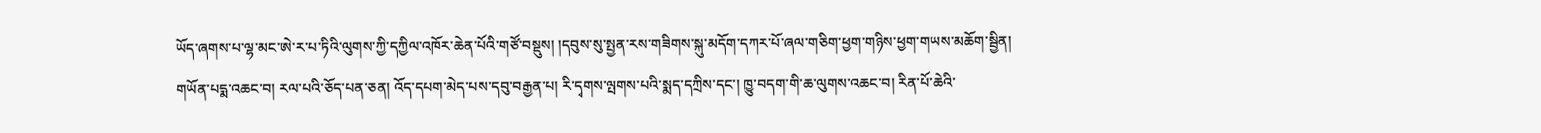ཡོད་ཞགས་པ་ལྷ་མང་ཨེ་ར་པ་ཏིའི་ལུགས་ཀྱི་དཀྱིལ་འཁོར་ཆེན་པོའི་གཙོ་བསྡུས། །དབུས་སུ་སྤྱན་རས་གཟིགས་སྐུ་མདོག་དཀར་པོ་ཞལ་གཅིག་ཕྱག་གཉིས་ཕྱག་གཡས་མཆོག་སྦྱིན། གཡོན་པདྨ་འཆང་བ། རལ་པའི་ཅོད་པན་ཅན། འོད་དཔག་མེད་པས་དབུ་བརྒྱན་པ། རི་དྭགས་ལྤགས་པའི་སྨད་དཀྲིས་དང་། ཁྱུ་བདག་གི་ཆ་ལུགས་འཆང་བ། རིན་པོ་ཆེའི་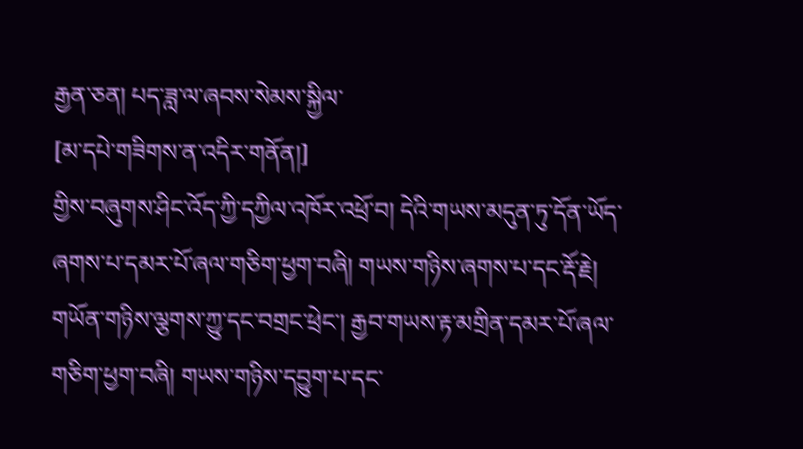རྒྱན་ཅན། པད་ཟླ་ལ་ཞབས་སེམས་སྐྱིལ་
[མ་དཔེ་གཟིགས་ན་འདིར་གནོན།]
གྱིས་བཞུགས་ཤིང་འོད་ཀྱི་དཀྱིལ་འཁོར་འཕྲོ་བ། དེའི་གཡས་མདུན་ཏུ་དོན་ཡོད་ཞགས་པ་དམར་པོ་ཞལ་གཅིག་ཕྱག་བཞི། གཡས་གཉིས་ཞགས་པ་དང་རྡོ་རྗེ། གཡོན་གཉིས་ལྕགས་ཀྱུ་དང་བགྲང་ཕྲེང་། རྒྱབ་གཡས་རྟ་མགྲིན་དམར་པོ་ཞལ་གཅིག་ཕྱག་བཞི། གཡས་གཉིས་དབྱུག་པ་དང་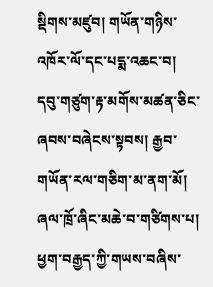སྡིགས་མཛུབ། གཡོན་གཉིས་འཁོར་ལོ་དང་པདྨ་འཆང་བ། དབུ་གཙུག་རྟ་མགོས་མཚན་ཅིང་ཞབས་བཞེངས་སྟབས། རྒྱབ་གཡོན་རལ་གཅིག་མ་ནག་མོ། ཞལ་ཁྲོ་ཞིང་མཆེ་བ་གཙིགས་པ། ཕྱག་བརྒྱད་ཀྱི་གཡས་བཞིས་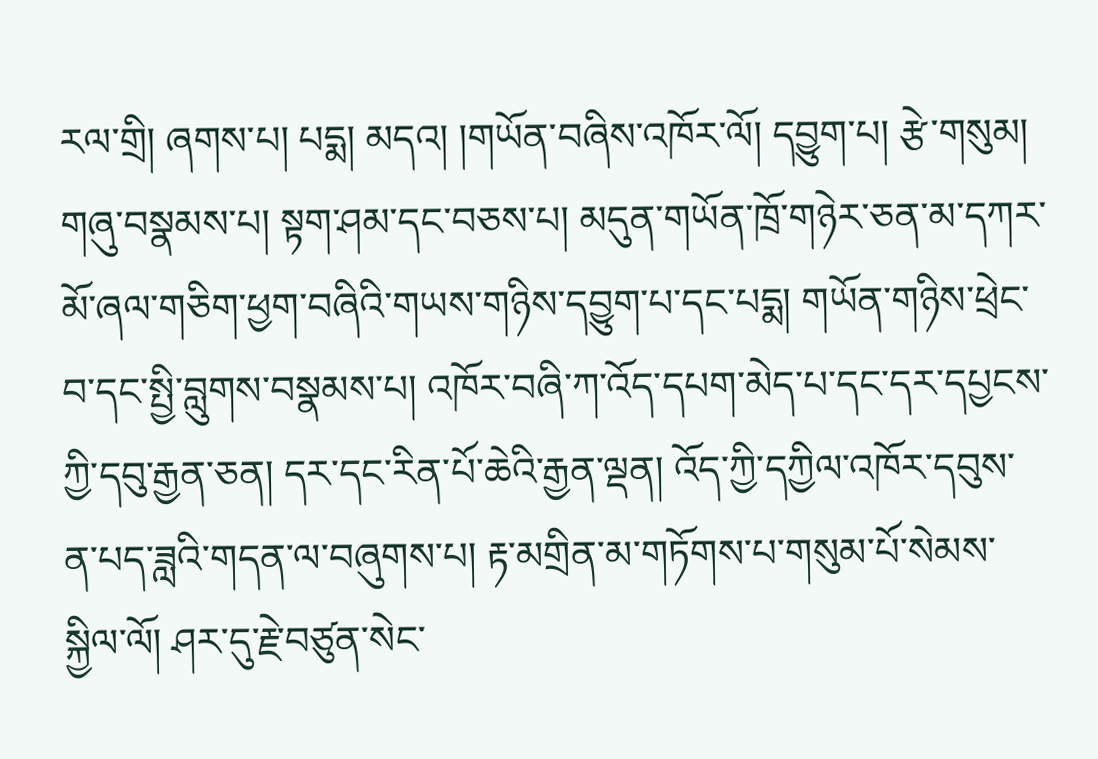རལ་གྲི། ཞགས་པ། པདྨ། མདའ། །གཡོན་བཞིས་འཁོར་ལོ། དབྱུག་པ། རྩེ་གསུམ། གཞུ་བསྣམས་པ། སྟག་ཤམ་དང་བཅས་པ། མདུན་གཡོན་ཁྲོ་གཉེར་ཅན་མ་དཀར་མོ་ཞལ་གཅིག་ཕྱག་བཞིའི་གཡས་གཉིས་དབྱུག་པ་དང་པདྨ། གཡོན་གཉིས་ཕྲེང་བ་དང་སྤྱི་བླུགས་བསྣམས་པ། འཁོར་བཞི་ཀ་འོད་དཔག་མེད་པ་དང་དར་དཔྱངས་ཀྱི་དབུ་རྒྱན་ཅན། དར་དང་རིན་པོ་ཆེའི་རྒྱན་ལྡན། འོད་ཀྱི་དཀྱིལ་འཁོར་དབུས་ན་པད་ཟླའི་གདན་ལ་བཞུགས་པ། རྟ་མགྲིན་མ་གཏོགས་པ་གསུམ་པོ་སེམས་སྐྱིལ་ལོ། ཤར་དུ་རྗེ་བཙུན་སེང་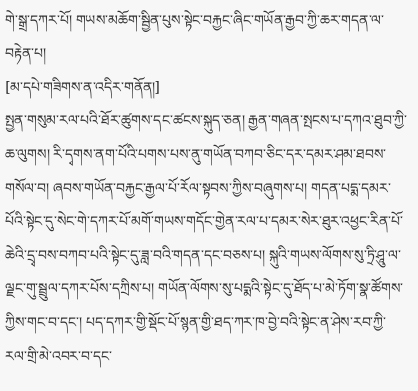གེ་སྒྲ་དཀར་པོ། གཡས་མཆོག་སྦྱིན་པུས་སྟེང་བརྐྱང་ཞིང་གཡོན་རྒྱབ་ཀྱི་ཆར་གདན་ལ་བརྟེན་པ།
[མ་དཔེ་གཟིགས་ན་འདིར་གནོན།]
སྤྱན་གསུམ་རལ་པའི་ཐོར་ཚུགས་དང་ཚངས་སྐུད་ཅན། རྒྱན་གཞན་སྤངས་པ་དཀའ་ཐུབ་ཀྱི་ཆ་ལུགས། རི་དྭགས་ནག་པོའི་པགས་པས་ནུ་གཡོན་བཀབ་ཅིང་དར་དམར་ཤམ་ཐབས་གསོལ་བ། ཞབས་གཡོན་བརྐྱང་རྒྱལ་པོ་རོལ་སྟབས་ཀྱིས་བཞུགས་པ། གདན་པདྨ་དམར་པོའི་སྟེང་དུ་སེང་གེ་དཀར་པོ་མགོ་གཡས་གདོང་གྱེན་རལ་པ་དམར་སེར་ཐུར་འཕྱང་རིན་པོ་ཆེའི་དྲྭ་བས་བཀབ་པའི་སྟེང་དུ་ཟླ་བའི་གདན་དང་བཅས་པ། སྐུའི་གཡས་ལོགས་སུ་ཏྲི་ཤཱུ་ལ་ལྗང་གུ་སྦྲུལ་དཀར་པོས་དཀྲིས་པ། གཡོན་ལོགས་སུ་པདྨའི་སྟེང་དུ་ཐོད་པ་མེ་ཏོག་སྣ་ཚོགས་ཀྱིས་གང་བ་དང་། པད་དཀར་གྱི་སྡོང་པོ་སྙན་གྱི་ཐད་ཀར་ཁ་བྱེ་བའི་སྟེང་ན་ཤེས་རབ་ཀྱི་རལ་གྲི་མེ་འབར་བ་དང་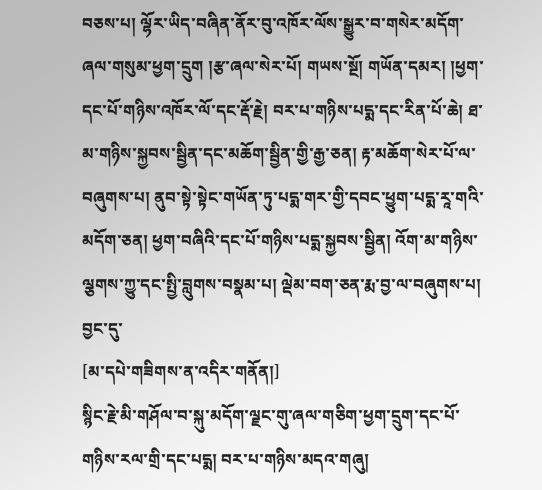བཅས་པ། ལྷོར་ཡིད་བཞིན་ནོར་བུ་འཁོར་ལོས་སྒྱུར་བ་གསེར་མདོག་ཞལ་གསུམ་ཕྱག་དྲུག །རྩ་ཞལ་སེར་པོ། གཡས་སྔོ། གཡོན་དམར། །ཕྱག་དང་པོ་གཉིས་འཁོར་ལོ་དང་རྡོ་རྗེ། བར་པ་གཉིས་པདྨ་དང་རིན་པོ་ཆེ། ཐ་མ་གཉིས་སྐྱབས་སྦྱིན་དང་མཆོག་སྦྱིན་གྱི་རྒྱ་ཅན། རྟ་མཆོག་སེར་པོ་ལ་བཞུགས་པ། ནུབ་སྟེ་སྟེང་གཡོན་ཏུ་པདྨ་གར་གྱི་དབང་ཕྱུག་པདྨ་རཱ་གའི་མདོག་ཅན། ཕྱག་བཞིའི་དང་པོ་གཉིས་པདྨ་སྐྱབས་སྦྱིན། འོག་མ་གཉིས་ལྕགས་ཀྱུ་དང་སྤྱི་བླུགས་བསྣམ་པ། ལྡེམ་བག་ཅན་རྨ་བྱ་ལ་བཞུགས་པ། བྱང་དུ་
[མ་དཔེ་གཟིགས་ན་འདིར་གནོན།]
སྙིང་རྗེ་མི་གཤོལ་བ་སྐུ་མདོག་ལྗང་གུ་ཞལ་གཅིག་ཕྱག་དྲུག་དང་པོ་གཉིས་རལ་གྲི་དང་པདྨ། བར་པ་གཉིས་མདའ་གཞུ།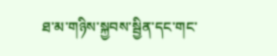ཐ་མ་གཉིས་སྐྱབས་སྦྱིན་དང་གང་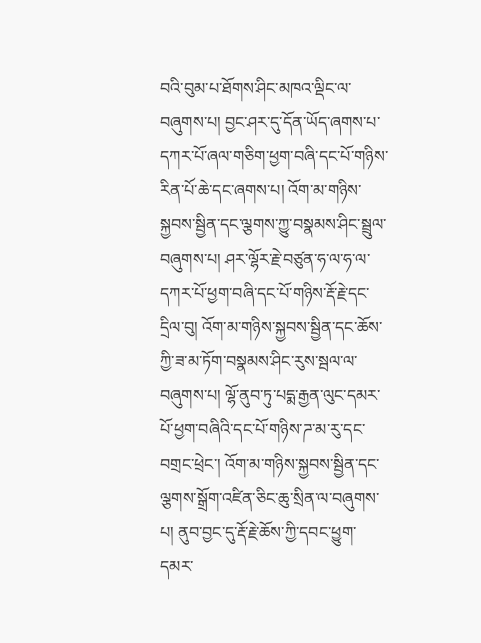བའི་བུམ་པ་ཐོགས་ཤིང་མཁའ་ལྡིང་ལ་བཞུགས་པ། བྱང་ཤར་དུ་དོན་ཡོད་ཞགས་པ་དཀར་པོ་ཞལ་གཅིག་ཕྱག་བཞི་དང་པོ་གཉིས་རིན་པོ་ཆེ་དང་ཞགས་པ། འོག་མ་གཉིས་སྐྱབས་སྦྱིན་དང་ལྕགས་ཀྱུ་བསྣམས་ཤིང་སྦྲུལ་བཞུགས་པ། ཤར་ལྷོར་རྗེ་བཙུན་ཧ་ལ་ཧ་ལ་དཀར་པོ་ཕྱག་བཞི་དང་པོ་གཉིས་རྡོ་རྗེ་དང་དྲིལ་བུ། འོག་མ་གཉིས་སྐྱབས་སྦྱིན་དང་ཆོས་ཀྱི་ཟ་མ་ཏོག་བསྣམས་ཤིང་རུས་སྦལ་ལ་བཞུགས་པ། ལྷོ་ནུབ་ཏུ་པདྨ་རྒྱན་ལུང་དམར་པོ་ཕྱག་བཞིའི་དང་པོ་གཉིས་ཌ་མ་རུ་དང་བགྲང་ཕྲེང་། འོག་མ་གཉིས་སྐྱབས་སྦྱིན་དང་ལྕགས་སྒྲོག་འཛིན་ཅིང་ཆུ་སྲིན་ལ་བཞུགས་པ། ནུབ་བྱང་དུ་རྡོ་རྗེ་ཆོས་ཀྱི་དབང་ཕྱུག་དམར་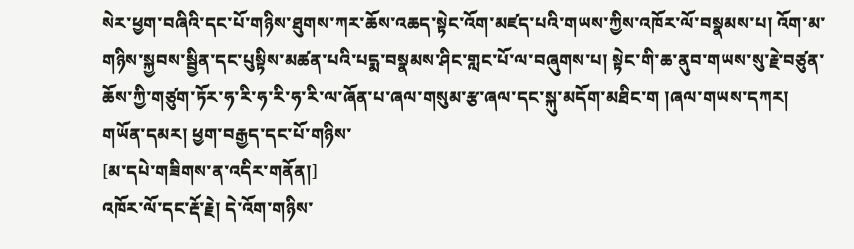སེར་ཕྱག་བཞིའི་དང་པོ་གཉིས་ཐུགས་ཀར་ཆོས་འཆད་སྟེང་འོག་མཛད་པའི་གཡས་ཀྱིས་འཁོར་ལོ་བསྣམས་པ། འོག་མ་གཉིས་སྐྱབས་སྦྱིན་དང་པུསྟིས་མཚན་པའི་པདྨ་བསྣམས་ཤིང་གླང་པོ་ལ་བཞུགས་པ། སྟེང་གི་ཆ་ནུབ་གཡས་སུ་རྗེ་བཙུན་ཆོས་ཀྱི་གཙུག་ཏོར་ཧ་རི་ཧ་རི་ཧ་རི་ལ་ཞོན་པ་ཞལ་གསུམ་རྩ་ཞལ་དང་སྐུ་མདོག་མཐིང་ག །ཞལ་གཡས་དཀར། གཡོན་དམར། ཕྱག་བརྒྱད་དང་པོ་གཉིས་
[མ་དཔེ་གཟིགས་ན་འདིར་གནོན།]
འཁོར་ལོ་དང་རྡོ་རྗེ། དེ་འོག་གཉིས་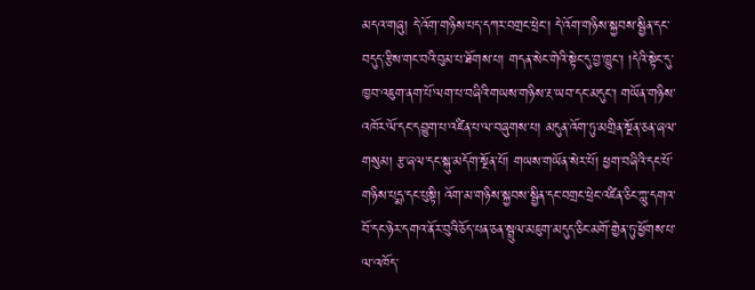མདའ་གཞུ། དེ་འོག་གཉིས་པད་དཀར་བགྲང་ཕྲེང་། དེ་འོག་གཉིས་སྐྱབས་སྦྱིན་དང་བདུད་རྩིས་གང་བའི་བུམ་པ་ཐོགས་པ། གདན་སེང་གེའི་སྟེང་དུ་བྱ་ཁྱུང་། །དེའི་སྟེང་དུ་ཁྱབ་འཇུག་ནག་པོ་ལག་པ་བཞིའི་གཡས་གཉིས་རྔ་ཡབ་དང་མདུང་། གཡོན་གཉིས་འཁོར་ལོ་དང་དབྱུག་པ་འཛིན་པ་ལ་བཞུགས་པ། མདུན་འོག་ཏུ་མགྲིན་སྔོན་ཅན་ཞལ་གསུམ། རྩ་ཞལ་དང་སྐུ་མདོག་སྔོན་པོ། གཡས་གཡོན་སེར་པོ། ཕྱག་བཞིའི་དང་པོ་གཉིས་པདྨ་དང་པུསྟི། འོག་མ་གཉིས་སྐྱབས་སྦྱིན་དང་བགྲང་ཕྲེང་འཛིན་ཅིང་ཀླུ་དགའ་བོ་དང་ཉེར་དགའ་ནོར་བུའི་ཅོད་པན་ཅན་སྦྲུལ་མཇུག་མདུད་ཅིང་མགོ་གྱེན་ཏུ་ཕྱོགས་པ་ལ་འཁོད་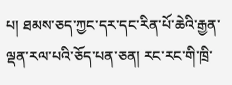པ། ཐམས་ཅད་ཀྱང་དར་དང་རིན་པོ་ཆེའི་རྒྱན་ལྡན་རལ་པའི་ཅོད་པན་ཅན། རང་རང་གི་ཁྲི་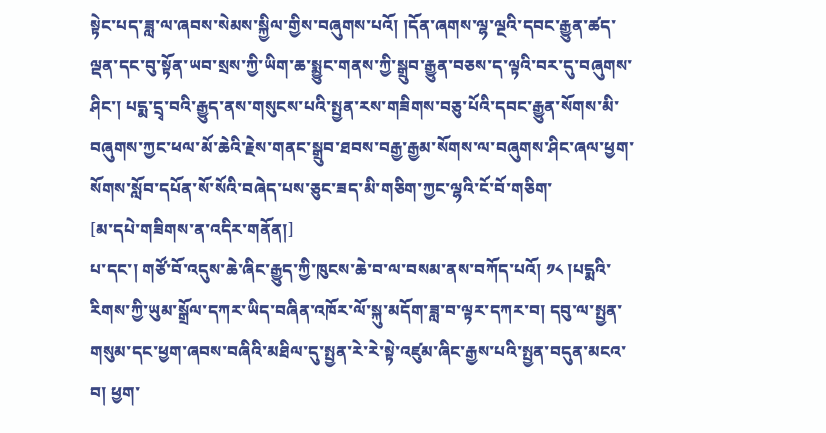སྟེང་པད་ཟླ་ལ་ཞབས་སེམས་སྐྱིལ་གྱིས་བཞུགས་པའོ། །དོན་ཞགས་ལྷ་ལྔའི་དབང་རྒྱུན་ཚད་ལྡན་དང་བུ་སྟོན་ཡབ་སྲས་ཀྱི་ཡིག་ཆ་སྨྱུང་གནས་ཀྱི་སྒྲུབ་རྒྱུན་བཅས་ད་ལྟའི་བར་དུ་བཞུགས་ཤིང་། པདྨ་དྲྭ་བའི་རྒྱུད་ནས་གསུངས་པའི་སྤྱན་རས་གཟིགས་བཅུ་པོའི་དབང་རྒྱུན་སོགས་མི་བཞུགས་ཀྱང་ཕལ་མོ་ཆེའི་རྗེས་གནང་སྒྲུབ་ཐབས་བརྒྱ་རྒྱམ་སོགས་ལ་བཞུགས་ཤིང་ཞལ་ཕྱག་སོགས་སློབ་དཔོན་སོ་སོའི་བཞེད་པས་ཅུང་ཟད་མི་གཅིག་ཀྱང་ལྷའི་ངོ་བོ་གཅིག་
[མ་དཔེ་གཟིགས་ན་འདིར་གནོན།]
པ་དང་། གཙོ་བོ་འདུས་ཆེ་ཞིང་རྒྱུད་ཀྱི་ཁུངས་ཆེ་བ་ལ་བསམ་ནས་བཀོད་པའོ། ༡༨ །པདྨའི་རིགས་ཀྱི་ཡུམ་སྒྲོལ་དཀར་ཡིད་བཞིན་འཁོར་ལོ་སྐུ་མདོག་ཟླ་བ་ལྟར་དཀར་བ། དབུ་ལ་སྤྱན་གསུམ་དང་ཕྱག་ཞབས་བཞིའི་མཐིལ་དུ་སྤྱན་རེ་རེ་སྟེ་འཛུམ་ཞིང་རྒྱས་པའི་སྤྱན་བདུན་མངའ་བ། ཕྱག་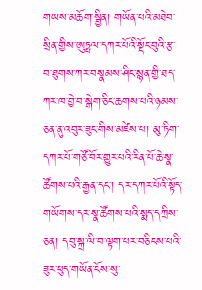གཡས་མཆོག་སྦྱིན། གཡོན་པའི་མཐེབ་སྲིན་གྱིས་ཨུཏྤལ་དཀར་པོའི་སྡོང་བུའི་རྩ་བ་ཐུགས་ཀར་བསྣམས་ཤིང་སྙན་གྱི་ཐད་ཀར་ཁ་བྱེ་བ་སྒེག་ཅིང་ཆགས་པའི་ཉམས་ཅན་ནུ་འབུར་ཟུང་གིས་མཛེས་པ། མུ་ཏིག་དཀར་པོ་གཙོ་བོར་གྱུར་པའི་རིན་པོ་ཆེ་སྣ་ཚོགས་པའི་རྒྱན་དང་། དར་དཀར་པོའི་སྟོད་གཡོགས་དར་སྣ་ཚོགས་པའི་སྨད་དཀྲིས་ཅན། དབུ་སྐྲ་ལི་བ་ལྟག་པར་བཅིངས་པའི་ཟུར་ཕུད་གཡོན་ངོས་སུ་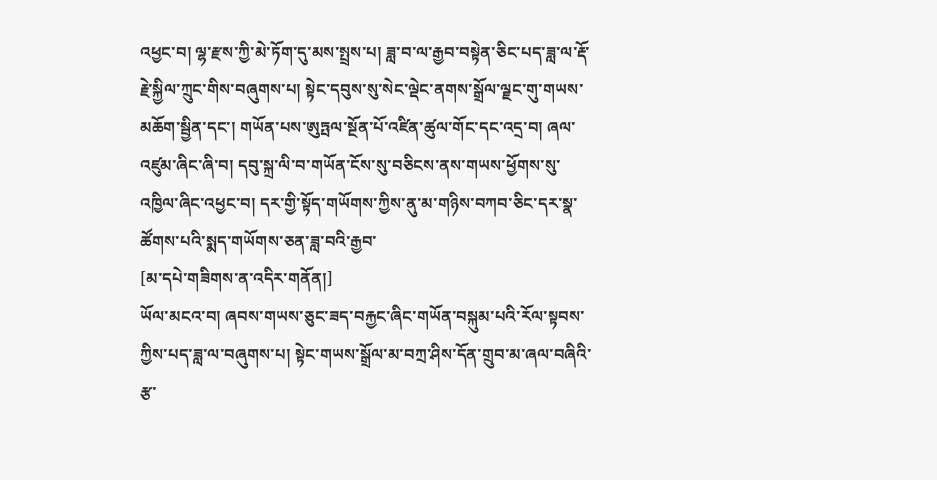འཕྱང་བ། ལྷ་རྫས་ཀྱི་མེ་ཏོག་དུ་མས་སྤྲས་པ། ཟླ་བ་ལ་རྒྱབ་བསྟེན་ཅིང་པད་ཟླ་ལ་རྡོ་རྗེ་སྐྱིལ་ཀྲུང་གིས་བཞུགས་པ། སྟེང་དབུས་སུ་སེང་ལྡེང་ནགས་སྒྲོལ་ལྗང་གུ་གཡས་མཆོག་སྦྱིན་དང་། གཡོན་པས་ཨུཏྤལ་སྔོན་པོ་འཛིན་ཚུལ་གོང་དང་འདྲ་བ། ཞལ་འཛུམ་ཞིང་ཞི་བ། དབུ་སྐྲ་ལི་བ་གཡོན་ངོས་སུ་བཅིངས་ནས་གཡས་ཕྱོགས་སུ་འཁྱིལ་ཞིང་འཕྱང་བ། དར་གྱི་སྟོད་གཡོགས་ཀྱིས་ནུ་མ་གཉིས་བཀབ་ཅིང་དར་སྣ་ཚོགས་པའི་སྨད་གཡོགས་ཅན་ཟླ་བའི་རྒྱབ་
[མ་དཔེ་གཟིགས་ན་འདིར་གནོན།]
ཡོལ་མངའ་བ། ཞབས་གཡས་ཅུང་ཟད་བརྐྱང་ཞིང་གཡོན་བསྐུམ་པའི་རོལ་སྟབས་ཀྱིས་པད་ཟླ་ལ་བཞུགས་པ། སྟེང་གཡས་སྒྲོལ་མ་བཀྲ་ཤིས་དོན་གྲུབ་མ་ཞལ་བཞིའི་རྩ་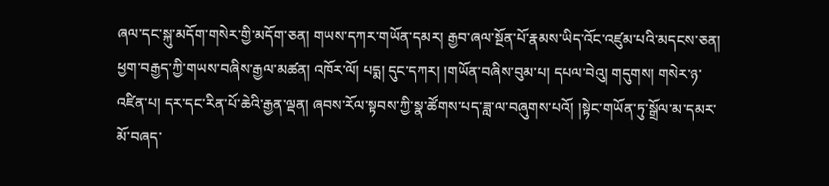ཞལ་དང་སྐུ་མདོག་གསེར་གྱི་མདོག་ཅན། གཡས་དཀར་གཡོན་དམར། རྒྱབ་ཞལ་སྔོན་པོ་རྣམས་ཡིད་འོང་འཛུམ་པའི་མདངས་ཅན། ཕྱག་བརྒྱད་ཀྱི་གཡས་བཞིས་རྒྱལ་མཚན། འཁོར་ལོ། པདྨ། དུང་དཀར། །གཡོན་བཞིས་བུམ་པ། དཔལ་བེའུ། གདུགས། གསེར་ཉ་འཛིན་པ། དར་དང་རིན་པོ་ཆེའི་རྒྱན་ལྡན། ཞབས་རོལ་སྟབས་ཀྱི་སྣ་ཚོགས་པད་ཟླ་ལ་བཞུགས་པའོ། །སྟེང་གཡོན་ཏུ་སྒྲོལ་མ་དམར་མོ་བཞད་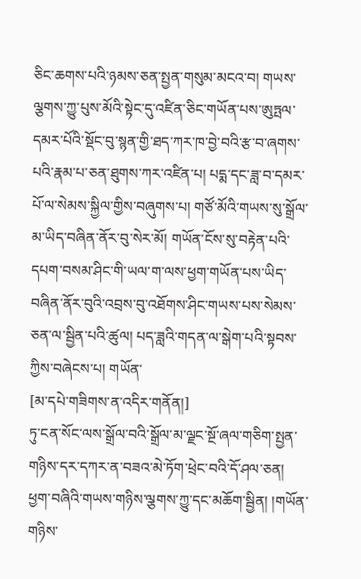ཅིང་ཆགས་པའི་ཉམས་ཅན་སྤྱན་གསུམ་མངའ་བ། གཡས་ལྕགས་ཀྱུ་པུས་མོའི་སྟེང་དུ་འཛིན་ཅིང་གཡོན་པས་ཨུཏྤལ་དམར་པོའི་སྡོང་བུ་སྙན་གྱི་ཐད་ཀར་ཁ་བྱེ་བའི་རྩ་བ་ཞགས་པའི་རྣམ་པ་ཅན་ཐུགས་ཀར་འཛིན་པ། པདྨ་དང་ཟླ་བ་དམར་པོ་ལ་སེམས་སྐྱིལ་གྱིས་བཞུགས་པ། གཙོ་མོའི་གཡས་སུ་སྒྲོལ་མ་ཡིད་བཞིན་ནོར་བུ་སེར་མོ། གཡོན་ངོས་སུ་བརྟེན་པའི་དཔག་བསམ་ཤིང་གི་ཡལ་ག་ལས་ཕྱག་གཡོན་པས་ཡིད་བཞིན་ནོར་བུའི་འབྲས་བུ་འཐོགས་ཤིང་གཡས་པས་སེམས་ཅན་ལ་སྦྱིན་པའི་ཚུལ། པད་ཟླའི་གདན་ལ་སྒེག་པའི་སྟབས་ཀྱིས་བཞེངས་པ། གཡོན་
[མ་དཔེ་གཟིགས་ན་འདིར་གནོན།]
ཏུ་ངན་སོང་ལས་སྒྲོལ་བའི་སྒྲོལ་མ་ལྗང་སྔོ་ཞལ་གཅིག་སྤྱན་གཉིས་དར་དཀར་ན་བཟའ་མེ་ཏོག་ཕྲེང་བའི་དོ་ཤལ་ཅན། ཕྱག་བཞིའི་གཡས་གཉིས་ལྕགས་ཀྱུ་དང་མཆོག་སྦྱིན། །གཡོན་གཉིས་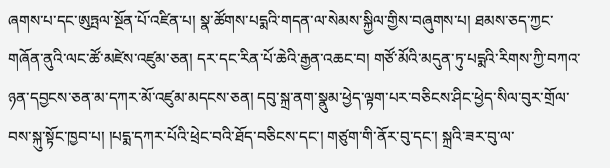ཞགས་པ་དང་ཨུཏྤལ་སྔོན་པོ་འཛིན་པ། སྣ་ཚོགས་པདྨའི་གདན་ལ་སེམས་སྐྱིལ་གྱིས་བཞུགས་པ། ཐམས་ཅད་ཀྱང་གཞོན་ནུའི་ལང་ཚོ་མཛེས་འཛུམ་ཅན། དར་དང་རིན་པོ་ཆེའི་རྒྱན་འཆང་བ། གཙོ་མོའི་མདུན་ཏུ་པདྨའི་རིགས་ཀྱི་བཀའ་ཉན་དབྱངས་ཅན་མ་དཀར་མོ་འཛུམ་མདངས་ཅན། དབུ་སྐྲ་ནག་སྣུམ་ཕྱེད་ལྟག་པར་བཅིངས་ཤིང་ཕྱེད་སིལ་བུར་གྲོལ་བས་སྐུ་སྟོང་ཁྱབ་པ། །པདྨ་དཀར་པོའི་ཕྲེང་བའི་ཐོད་བཅིངས་དང་། གཙུག་གི་ནོར་བུ་དང་། སྐྲའི་ཟར་བུ་ལ་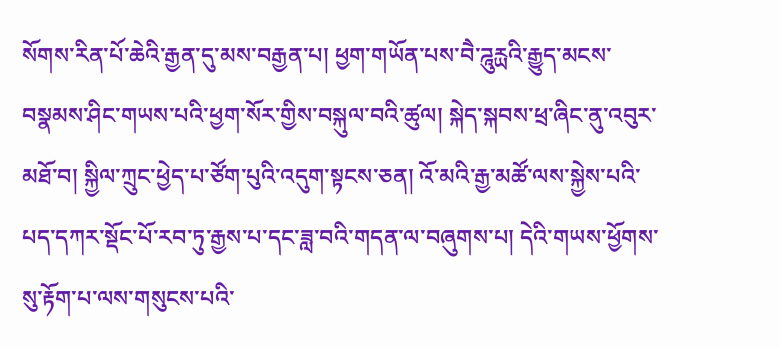སོགས་རིན་པོ་ཆེའི་རྒྱན་དུ་མས་བརྒྱན་པ། ཕྱག་གཡོན་པས་བཻ་ཌཱུརྻའི་རྒྱུད་མངས་བསྣམས་ཤིང་གཡས་པའི་ཕྱག་སོར་གྱིས་བསྐུལ་བའི་ཚུལ། སྐེད་སྐབས་ཕྲ་ཞིང་ནུ་འབུར་མཐོ་བ། སྐྱིལ་ཀྲུང་ཕྱེད་པ་ཙོག་པུའི་འདུག་སྟངས་ཅན། འོ་མའི་རྒྱ་མཚོ་ལས་སྐྱེས་པའི་པད་དཀར་སྡོང་པོ་རབ་ཏུ་རྒྱས་པ་དང་ཟླ་བའི་གདན་ལ་བཞུགས་པ། དེའི་གཡས་ཕྱོགས་སུ་རྟོག་པ་ལས་གསུངས་པའི་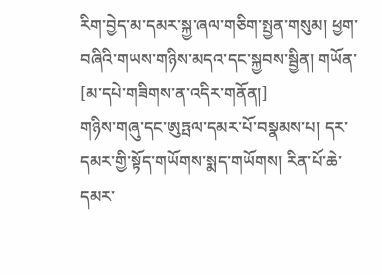རིག་བྱེད་མ་དམར་སྐྱ་ཞལ་གཅིག་སྤྱན་གསུམ། ཕྱག་བཞིའི་གཡས་གཉིས་མདའ་དང་སྐྱབས་སྦྱིན། གཡོན་
[མ་དཔེ་གཟིགས་ན་འདིར་གནོན།]
གཉིས་གཞུ་དང་ཨུཏྤལ་དམར་པོ་བསྣམས་པ། དར་དམར་གྱི་སྟོད་གཡོགས་སྨད་གཡོགས། རིན་པོ་ཆེ་དམར་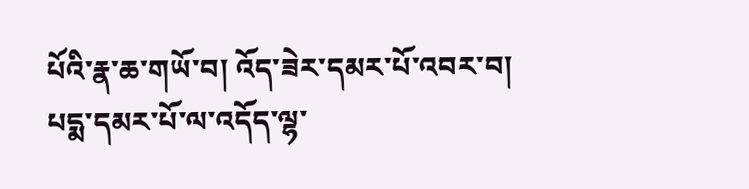པོའི་རྣ་ཆ་གཡོ་བ། འོད་ཟེར་དམར་པོ་འབར་བ། པདྨ་དམར་པོ་ལ་འདོད་ལྷ་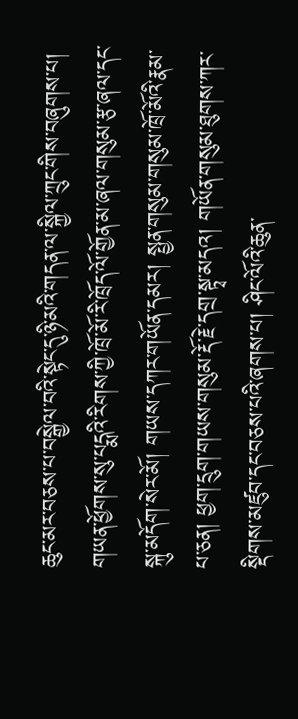ཆུང་མར་བཅས་པ་བསྒྱེལ་བའི་སྟེང་དུ་ཉི་མའི་གདན་ལ་སྐྱིལ་ཀྲུང་གིས་བཞུགས་པ། གཡན་ཕྱོགས་སུ་པདྨའི་རིགས་ཀྱི་ཁྲོ་མོ་རི་ཁྲོད་ལོ་གྱོན་མ་ཞལ་གསུམ་རྩ་ཞལ་དང་སྐུ་མདོག་སེར་མོ། གཡས་དཀར་གཡོན་དམར། སྤྱན་གསུམ་གསུམ་ཁྲོ་མོའི་རྣམ་པ་ཅན། ཕྱག་དྲུག་གཡས་གསུམ་རྡོ་རྗེ་དགྲ་སྟྭ་མདའ། གཡོན་གསུམ་ཐུགས་ཀར་སྡིགས་མཛུབ་དང་བཅས་པའི་ཞགས་པ། ཤིང་ལོའི་ཆུན་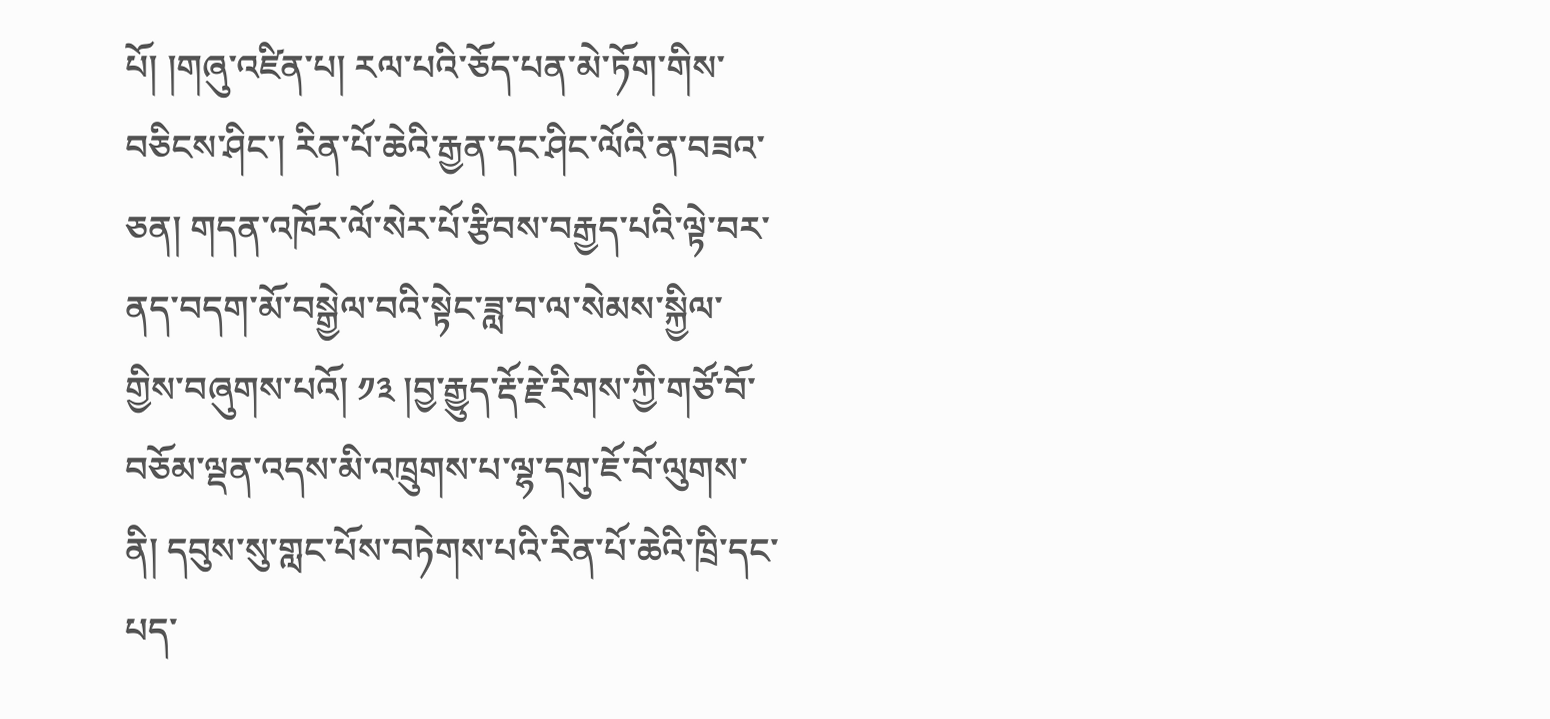པོ། །གཞུ་འཛིན་པ། རལ་པའི་ཅོད་པན་མེ་ཏོག་གིས་བཅིངས་ཤིང་། རིན་པོ་ཆེའི་རྒྱན་དང་ཤིང་ལོའི་ན་བཟའ་ཅན། གདན་འཁོར་ལོ་སེར་པོ་རྩིབས་བརྒྱད་པའི་ལྟེ་བར་ནད་བདག་མོ་བསྒྱེལ་བའི་སྟེང་ཟླ་བ་ལ་སེམས་སྐྱིལ་གྱིས་བཞུགས་པའོ། ༡༣ །བྱ་རྒྱུད་རྡོ་རྗེ་རིགས་ཀྱི་གཙོ་བོ་བཅོམ་ལྡན་འདས་མི་འཁྲུགས་པ་ལྷ་དགུ་ཇོ་བོ་ལུགས་ནི། དབུས་སུ་གླང་པོས་བཏེགས་པའི་རིན་པོ་ཆེའི་ཁྲི་དང་པད་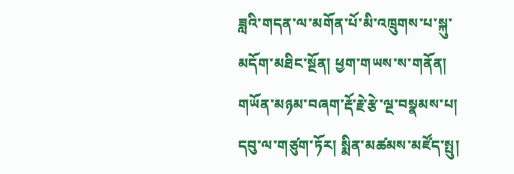ཟླའི་གདན་ལ་མགོན་པོ་མི་འཁྲུགས་པ་སྐུ་མདོག་མཐིང་སྔོན། ཕྱག་གཡས་ས་གནོན། གཡོན་མཉམ་བཞག་རྡོ་རྗེ་རྩེ་ལྔ་བསྣམས་པ། དབུ་ལ་གཙུག་ཏོར། སྨིན་མཚམས་མཛོད་སྤུ།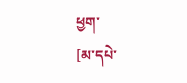ཕྱག་
[མ་དཔེ་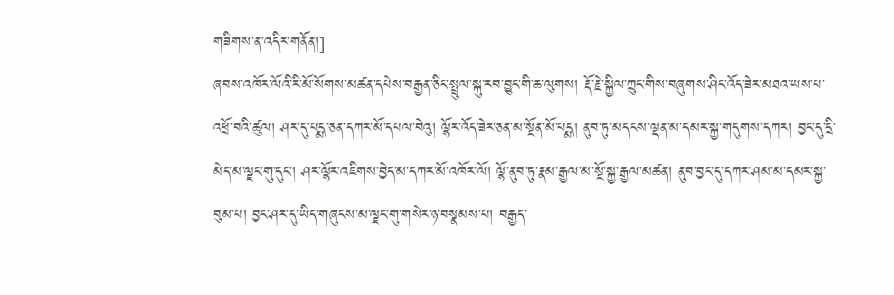གཟིགས་ན་འདིར་གནོན།]
ཞབས་འཁོར་ལོའི་རི་མོ་སོགས་མཚན་དཔེས་བརྒྱན་ཅིང་སྤྲུལ་སྐུ་རབ་བྱུང་གི་ཆ་ལུགས། རྡོ་རྗེ་སྐྱིལ་ཀྲུང་གིས་བཞུགས་ཤིང་འོད་ཟེར་མཐའ་ཡས་པ་འཕྲོ་བའི་ཚུལ། ཤར་དུ་པདྨ་ཅན་དཀར་མོ་དཔལ་བེའུ། ལྷོར་འོད་ཟེར་ཅན་མ་སྔོན་མོ་པདྨ། ནུབ་ཏུ་མདངས་ལྡན་མ་དམར་སྐྱ་གདུགས་དཀར། བྱང་དུ་དྲི་མེད་མ་ལྗང་གུ་དུང་། ཤར་ལྷོར་འཇིགས་བྱེད་མ་དཀར་མོ་འཁོར་ལོ། ལྷོ་ནུབ་ཏུ་རྣམ་རྒྱལ་མ་སྔོ་སྐྱ་རྒྱལ་མཚན། ནུབ་བྱང་དུ་དཀར་ཤམ་མ་དམར་སྐྱ་བུམ་པ། བྱང་ཤར་དུ་ཡིད་གཞུངས་མ་ལྗང་གུ་གསེར་ཉ་བསྣམས་པ། བརྒྱད་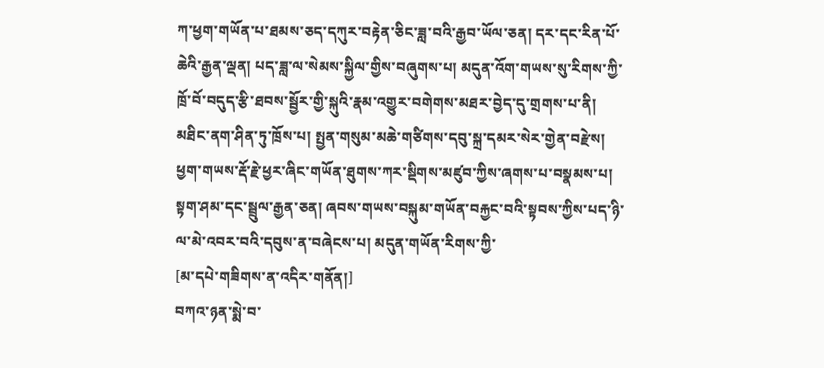ཀ་ཕྱག་གཡོན་པ་ཐམས་ཅད་དཀུར་བརྟེན་ཅིང་ཟླ་བའི་རྒྱབ་ཡོལ་ཅན། དར་དང་རིན་པོ་ཆེའི་རྒྱན་ལྡན། པད་ཟླ་ལ་སེམས་སྐྱིལ་གྱིས་བཞུགས་པ། མདུན་འོག་གཡས་སུ་རིགས་ཀྱི་ཁྲོ་བོ་བདུད་རྩི་ཐབས་སྦྱོར་གྱི་སྐུའི་རྣམ་འགྱུར་བགེགས་མཐར་བྱེད་དུ་གྲགས་པ་ནི། མཐིང་ནག་ཤིན་ཏུ་ཁྲོས་པ། སྤྱན་གསུམ་མཆེ་གཙིགས་དབུ་སྐྲ་དམར་སེར་གྱེན་བརྫེས། ཕྱག་གཡས་རྡོ་རྗེ་ཕྱར་ཞིང་གཡོན་ཐུགས་ཀར་སྡིགས་མཛུབ་ཀྱིས་ཞགས་པ་བསྣམས་པ། སྟག་ཤམ་དང་སྦྲུལ་རྒྱན་ཅན། ཞབས་གཡས་བསྐུམ་གཡོན་བརྐྱང་བའི་སྟབས་ཀྱིས་པད་ཉི་ལ་མེ་འབར་བའི་དབུས་ན་བཞེངས་པ། མདུན་གཡོན་རིགས་ཀྱི་
[མ་དཔེ་གཟིགས་ན་འདིར་གནོན།]
བཀའ་ཉན་སྨེ་བ་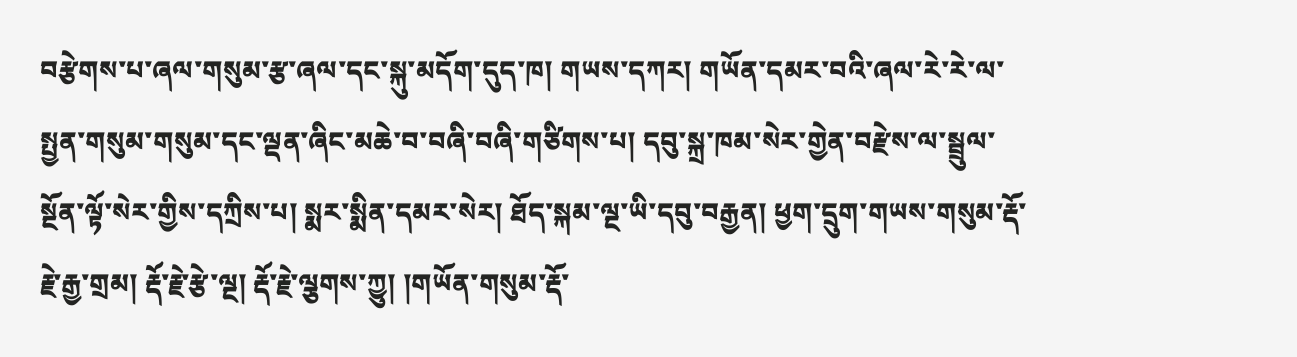བརྩེགས་པ་ཞལ་གསུམ་རྩ་ཞལ་དང་སྐུ་མདོག་དུད་ཁ། གཡས་དཀར། གཡོན་དམར་བའི་ཞལ་རེ་རེ་ལ་སྤྱན་གསུམ་གསུམ་དང་ལྡན་ཞིང་མཆེ་བ་བཞི་བཞི་གཙིགས་པ། དབུ་སྐྲ་ཁམ་སེར་གྱེན་བརྫེས་ལ་སྦྲུལ་སྔོན་ལྟོ་སེར་གྱིས་དཀྲིས་པ། སྨར་སྨིན་དམར་སེར། ཐོད་སྐམ་ལྔ་ཡི་དབུ་བརྒྱན། ཕྱག་དྲུག་གཡས་གསུམ་རྡོ་རྗེ་རྒྱ་གྲམ། རྡོ་རྗེ་རྩེ་ལྔ། རྡོ་རྗེ་ལྕགས་ཀྱུ། །གཡོན་གསུམ་རྡོ་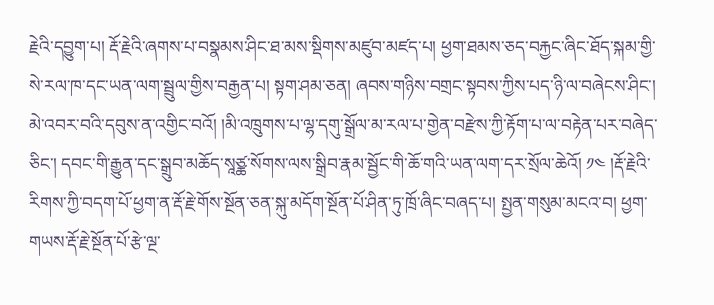རྗེའི་དབྱུག་པ། རྡོ་རྗེའི་ཞགས་པ་བསྣམས་ཤིང་ཐ་མས་སྡིགས་མཛུབ་མཛད་པ། ཕྱག་ཐམས་ཅད་བརྐྱང་ཞིང་ཐོད་སྐམ་གྱི་སེ་རལ་ཁ་དང་ཡན་ལག་སྦྲུལ་གྱིས་བརྒྱན་པ། སྟག་ཤམ་ཅན། ཞབས་གཉིས་བགྲང་སྟབས་ཀྱིས་པད་ཉི་ལ་བཞེངས་ཤིང་། མེ་འབར་བའི་དབུས་ན་འགྱིང་བའོ། །མི་འཁྲུགས་པ་ལྷ་དགུ་སྒྲོལ་མ་རལ་པ་གྱེན་བརྫེས་ཀྱི་རྟོག་པ་ལ་བརྟེན་པར་བཞེད་ཅིང་། དབང་གི་རྒྱུན་དང་སྒྲུབ་མཆོད་སཱཙྪ་སོགས་ལས་སྒྲིབ་རྣམ་སྦྱོང་གི་ཆོ་གའི་ཡན་ལག་དར་སྲོལ་ཆེའོ། ༡༤ །རྡོ་རྗེའི་རིགས་ཀྱི་བདག་པོ་ཕྱག་ན་རྡོ་རྗེ་གོས་སྔོན་ཅན་སྐུ་མདོག་སྔོན་པོ་ཤིན་ཏུ་ཁྲོ་ཞིང་བཞད་པ། སྤྱན་གསུམ་མངའ་བ། ཕྱག་གཡས་རྡོ་རྗེ་སྔོན་པོ་རྩེ་ལྔ་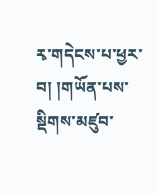རྭ་གདེངས་པ་ཕྱར་བ། །གཡོན་པས་སྡིགས་མཛུབ་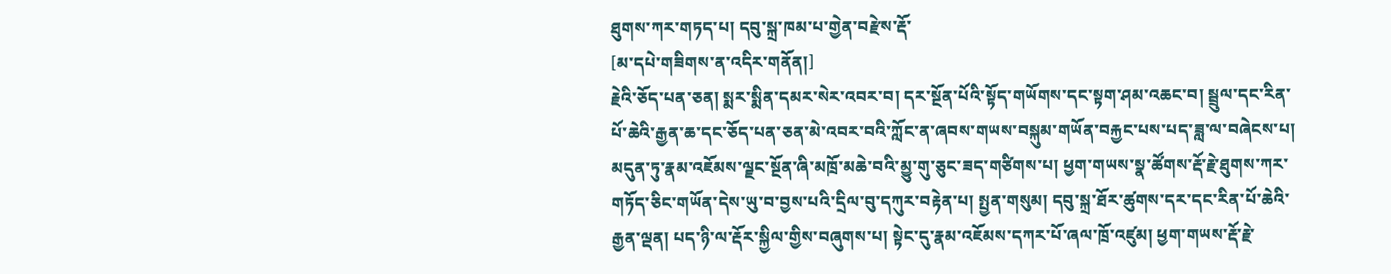ཐུགས་ཀར་གཏད་པ། དབུ་སྐྲ་ཁམ་པ་གྱེན་བརྫེས་རྡོ་
[མ་དཔེ་གཟིགས་ན་འདིར་གནོན།]
རྗེའི་ཅོད་པན་ཅན། སྨར་སྨིན་དམར་སེར་འབར་བ། དར་སྔོན་པོའི་སྟོད་གཡོགས་དང་སྟག་ཤམ་འཆང་བ། སྦྲུལ་དང་རིན་པོ་ཆེའི་རྒྱན་ཆ་དང་ཅོད་པན་ཅན་མེ་འབར་བའི་ཀློང་ན་ཞབས་གཡས་བསྐུམ་གཡོན་བརྐྱང་པས་པད་ཟླ་ལ་བཞེངས་པ། མདུན་ཏུ་རྣམ་འཇོམས་ལྗང་སྔོན་ཞི་མཁྲོ་མཆེ་བའི་མྱུ་གུ་ཅུང་ཟད་གཙིགས་པ། ཕྱག་གཡས་སྣ་ཚོགས་རྡོ་རྗེ་ཐུགས་ཀར་གཏོད་ཅིང་གཡོན་དེས་ཡུ་བ་བྱས་པའི་དྲིལ་བུ་དཀུར་བརྟེན་པ། སྤྱན་གསུམ། དབུ་སྐྲ་ཐོར་ཚུགས་དར་དང་རིན་པོ་ཆེའི་རྒྱན་ལྡན། པད་ཉི་ལ་རྡོར་སྐྱིལ་གྱིས་བཞུགས་པ། སྟེང་དུ་རྣམ་འཇོམས་དཀར་པོ་ཞལ་ཁྲོ་འཛུམ། ཕྱག་གཡས་རྡོ་རྗེ་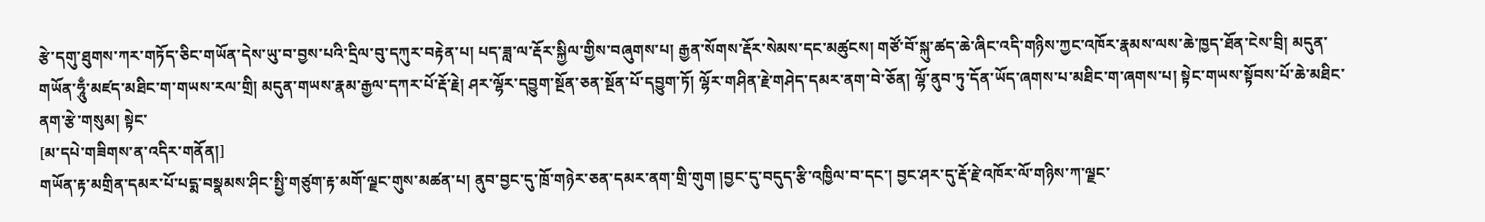རྩེ་དགུ་ཐུགས་ཀར་གཏོད་ཅིང་གཡོན་དེས་ཡུ་བ་བྱས་པའི་དྲིལ་བུ་དཀུར་བརྟེན་པ། པད་ཟླ་ལ་རྡོར་སྐྱིལ་གྱིས་བཞུགས་པ། རྒྱན་སོགས་རྡོར་སེམས་དང་མཚུངས། གཙོ་བོ་སྐུ་ཚད་ཆེ་ཞིང་འདི་གཉིས་ཀྱང་འཁོར་རྣམས་ལས་ཆེ་ཁྱད་ཐོན་ངེས་བྲི། མདུན་གཡོན་ཧཱུྃ་མཛད་མཐིང་ག་གཡས་རལ་གྲི། མདུན་གཡས་རྣམ་རྒྱལ་དཀར་པོ་རྡོ་རྗེ། ཤར་ལྷོར་དབྱུག་སྔོན་ཅན་སྔོན་པོ་དབྱུག་ཏོ། ལྷོར་གཤིན་རྗེ་གཤེད་དམར་ནག་བེ་ཅོན། ལྷོ་ནུབ་ཏུ་དོན་ཡོད་ཞགས་པ་མཐིང་ག་ཞགས་པ། སྟེང་གཡས་སྟོབས་པོ་ཆེ་མཐིང་ནག་རྩེ་གསུམ། སྟེང་
[མ་དཔེ་གཟིགས་ན་འདིར་གནོན།]
གཡོན་རྟ་མགྲིན་དམར་པོ་པདྨ་བསྣམས་ཤིང་སྤྱི་གཙུག་རྟ་མགོ་ལྗང་གུས་མཚན་པ། ནུབ་བྱང་དུ་ཁྲོ་གཉེར་ཅན་དམར་ནག་གྲི་གུག །བྱང་དུ་བདུད་རྩི་འཁྱིལ་བ་དང་། བྱང་ཤར་དུ་རྡོ་རྗེ་འཁོར་ལོ་གཉིས་ཀ་ལྗང་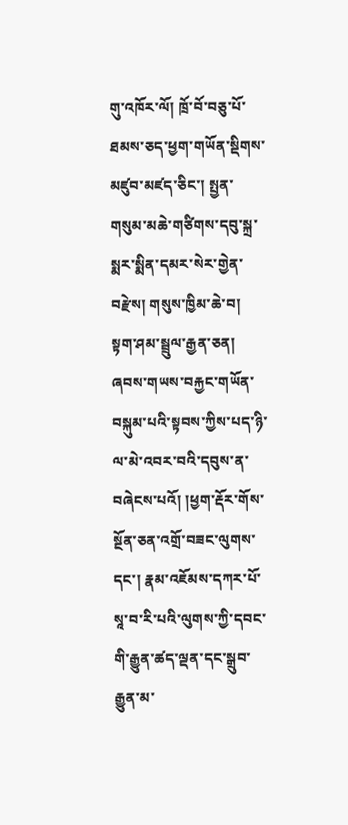གུ་འཁོར་ལོ། ཁྲོ་བོ་བཅུ་པོ་ཐམས་ཅད་ཕྱག་གཡོན་སྡིགས་མཛུབ་མཛད་ཅིང་། སྤྱན་གསུམ་མཆེ་གཙིགས་དབུ་སྐྲ་སྨར་སྨིན་དམར་སེར་གྱེན་བརྫེས། གསུས་ཁྱིམ་ཆེ་བ། སྟག་ཤམ་སྦྲུལ་རྒྱན་ཅན། ཞབས་གཡས་བརྐྱང་གཡོན་བསྐུམ་པའི་སྟབས་ཀྱིས་པད་ཉི་ལ་མེ་འབར་བའི་དབུས་ན་བཞེངས་པའོ། །ཕྱག་རྡོར་གོས་སྔོན་ཅན་འགྲོ་བཟང་ལུགས་དང་། རྣམ་འཇོམས་དཀར་པོ་སཱ་བ་རི་པའི་ལུགས་ཀྱི་དབང་གི་རྒྱུན་ཚད་ལྡན་དང་སྒྲུབ་རྒྱུན་མ་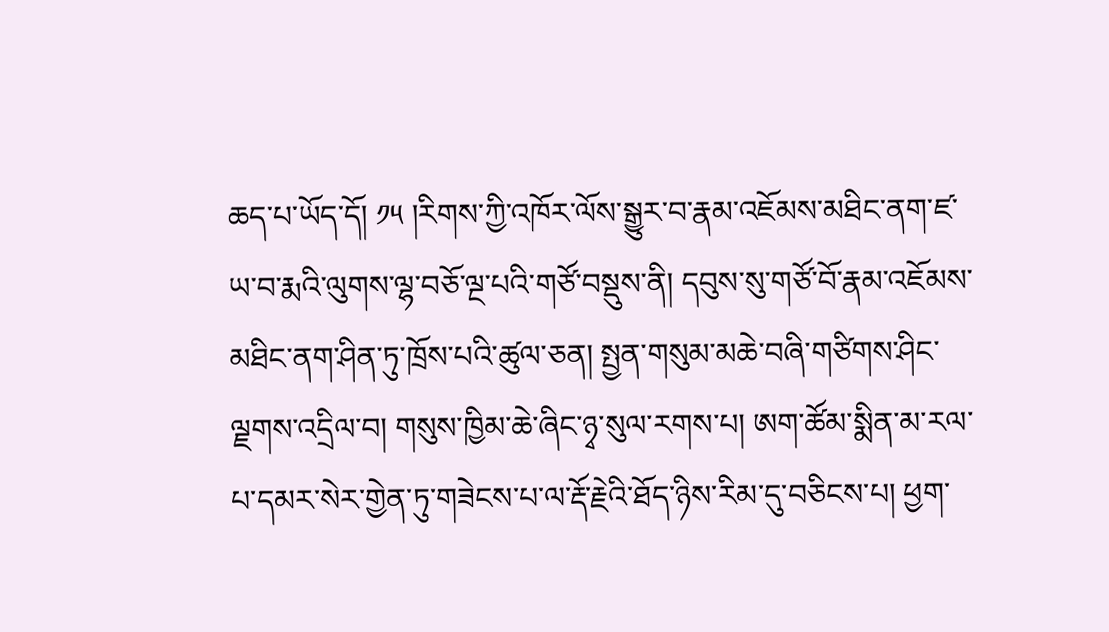ཆད་པ་ཡོད་དོ། ༡༥ །རིགས་ཀྱི་འཁོར་ལོས་སྒྱུར་བ་རྣམ་འཇོམས་མཐིང་ནག་ཛ་ཡ་བ་རྨའི་ལུགས་ལྷ་བཅོ་ལྔ་པའི་གཙོ་བསྡུས་ནི། དབུས་སུ་གཙོ་བོ་རྣམ་འཇོམས་མཐིང་ནག་ཤིན་ཏུ་ཁྲོས་པའི་ཚུལ་ཅན། སྤྱན་གསུམ་མཆེ་བཞི་གཙིགས་ཤིང་ལྗགས་འདྲིལ་བ། གསུས་ཁྱིམ་ཆེ་ཞིང་ཉྭ་སུལ་རགས་པ། ཨག་ཚོམ་སྨིན་མ་རལ་པ་དམར་སེར་གྱེན་ཏུ་གཟེངས་པ་ལ་རྡོ་རྗེའི་ཐོད་ཉིས་རིམ་དུ་བཅིངས་པ། ཕྱག་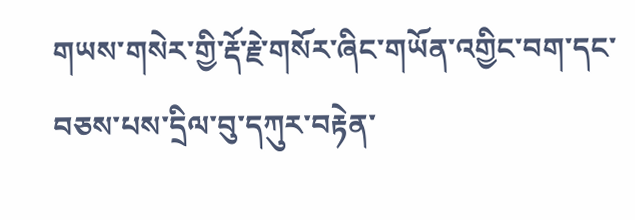གཡས་གསེར་གྱི་རྡོ་རྗེ་གསོར་ཞིང་གཡོན་འགྱིང་བག་དང་བཅས་པས་དྲིལ་བུ་དཀུར་བརྟེན་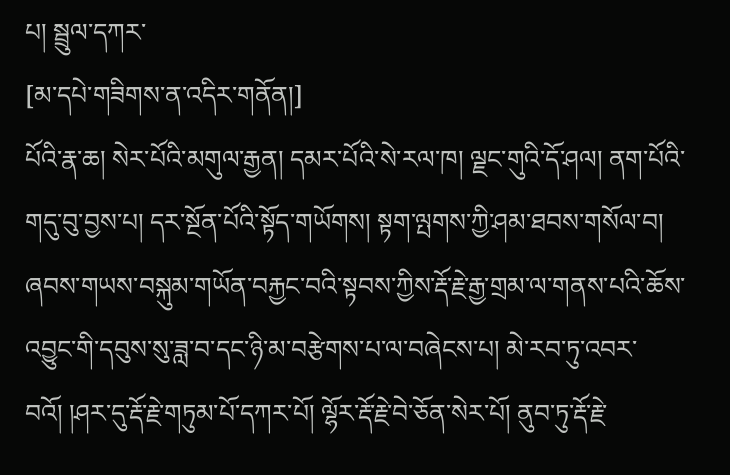པ། སྦྲུལ་དཀར་
[མ་དཔེ་གཟིགས་ན་འདིར་གནོན།]
པོའི་རྣ་ཆ། སེར་པོའི་མགུལ་རྒྱན། དམར་པོའི་སེ་རལ་ཁ། ལྗང་གུའི་དོ་ཤལ། ནག་པོའི་གདུ་བུ་བྱས་པ། དར་སྔོན་པོའི་སྟོད་གཡོགས། སྟག་ལྤགས་ཀྱི་ཤམ་ཐབས་གསོལ་བ། ཞབས་གཡས་བསྐུམ་གཡོན་བརྐྱང་བའི་སྟབས་ཀྱིས་རྡོ་རྗེ་རྒྱ་གྲམ་ལ་གནས་པའི་ཆོས་འབྱུང་གི་དབུས་སུ་ཟླ་བ་དང་ཉི་མ་བརྩེགས་པ་ལ་བཞེངས་པ། མེ་རབ་ཏུ་འབར་བའོ། །ཤར་དུ་རྡོ་རྗེ་གཏུམ་པོ་དཀར་པོ། ལྷོར་རྡོ་རྗེ་བེ་ཅོན་སེར་པོ། ནུབ་ཏུ་རྡོ་རྗེ་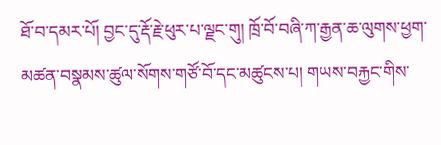ཐོ་བ་དམར་པོ། བྱང་དུ་རྡོ་རྗེ་ཕུར་པ་ལྗང་གུ། ཁྲོ་བོ་བཞི་ཀ་རྒྱན་ཆ་ལུགས་ཕྱག་མཚན་བསྣམས་ཚུལ་སོགས་གཙོ་བོ་དང་མཚུངས་པ། གཡས་བརྐྱང་གིས་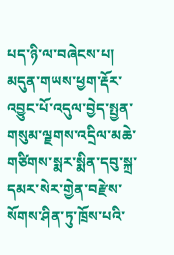པད་ཉི་ལ་བཞེངས་པ། མདུན་གཡས་ཕྱག་རྡོར་འབྱུང་པོ་འདུལ་བྱེད་སྤྱན་གསུམ་ལྗགས་འདྲིལ་མཆེ་གཙིགས་སྨར་སྨིན་དབུ་སྐྲ་དམར་སེར་གྱེན་བརྫེས་སོགས་ཤིན་ཏུ་ཁྲོས་པའི་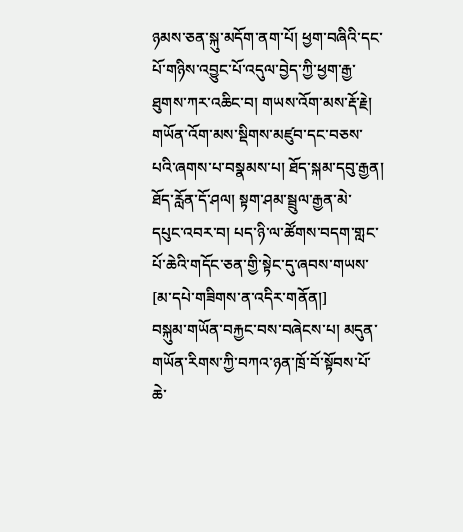ཉམས་ཅན་སྐུ་མདོག་ནག་པོ། ཕྱག་བཞིའི་དང་པོ་གཉིས་འབྱུང་པོ་འདུལ་བྱེད་ཀྱི་ཕྱག་རྒྱ་ཐུགས་ཀར་འཆིང་བ། གཡས་འོག་མས་རྡོ་རྗེ། གཡོན་འོག་མས་སྡིགས་མཛུབ་དང་བཅས་པའི་ཞགས་པ་བསྣམས་པ། ཐོད་སྐམ་དབུ་རྒྱན། ཐོད་རློན་དོ་ཤལ། སྟག་ཤམ་སྦྲུལ་རྒྱན་མེ་དཔུང་འབར་བ། པད་ཉི་ལ་ཚོགས་བདག་གླང་པོ་ཆེའི་གདོང་ཅན་གྱི་སྟེང་དུ་ཞབས་གཡས་
[མ་དཔེ་གཟིགས་ན་འདིར་གནོན།]
བསྐུམ་གཡོན་བརྐྱང་བས་བཞེངས་པ། མདུན་གཡོན་རིགས་ཀྱི་བཀའ་ཉན་ཁྲོ་བོ་སྟོབས་པོ་ཆེ་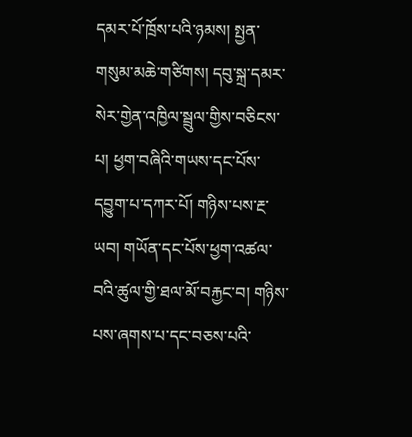དམར་པོ་ཁྲོས་པའི་ཉམས། སྤྱན་གསུམ་མཆེ་གཙིགས། དབུ་སྐྲ་དམར་སེར་གྱེན་འཁྱིལ་སྦྲུལ་གྱིས་བཅིངས་པ། ཕྱག་བཞིའི་གཡས་དང་པོས་དབྱུག་པ་དཀར་པོ། གཉིས་པས་རྔ་ཡབ། གཡོན་དང་པོས་ཕྱག་འཚལ་བའི་ཚུལ་གྱི་ཐལ་མོ་བརྐྱང་བ། གཉིས་པས་ཞགས་པ་དང་བཅས་པའི་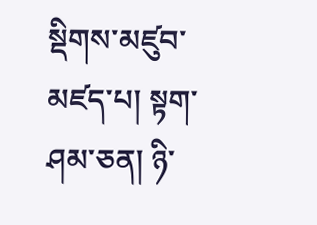སྡིགས་མཛུབ་མཛད་པ། སྟག་ཤམ་ཅན། ཉི་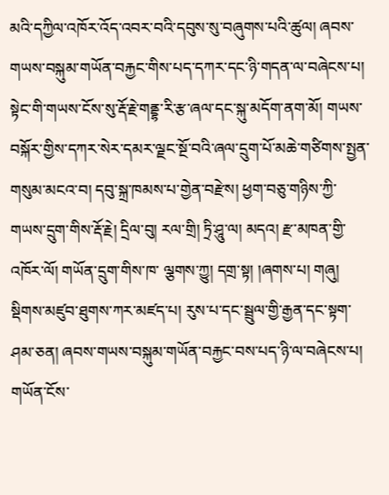མའི་དཀྱིལ་འཁོར་འོད་འབར་བའི་དབུས་སུ་བཞུགས་པའི་ཚུལ། ཞབས་གཡས་བསྐུམ་གཡོན་བརྐྱང་གིས་པད་དཀར་དང་ཉི་གདན་ལ་བཞེངས་པ། སྟེང་གི་གཡས་ངོས་སུ་རྡོ་རྗེ་གནྡྷ་རི་རྩ་ཞལ་དང་སྐུ་མདོག་ནག་མོ། གཡས་བསྐོར་གྱིས་དཀར་སེར་དམར་ལྗང་སྔོ་བའི་ཞལ་དྲུག་པོ་མཆེ་གཙིགས་སྤྱན་གསུམ་མངའ་བ། དབུ་སྐྲ་ཁམས་པ་གྱེན་བརྫེས། ཕྱག་བཅུ་གཉིས་ཀྱི་གཡས་དྲུག་གིས་རྡོ་རྗེ། དྲིལ་བུ། རལ་གྲི། ཏྲི་ཤཱུ་ལ། མདའ། རྫ་མཁན་གྱི་འཁོར་ལོ། གཡོན་དྲུག་གིས་ཁ་ ལྕགས་ཀྱུ། དགྲ་སྟ། །ཞགས་པ། གཞུ། སྡིགས་མཛུབ་ཐུགས་ཀར་མཛད་པ། རུས་པ་དང་སྦྲུལ་གྱི་རྒྱན་དང་སྟག་ཤམ་ཅན། ཞབས་གཡས་བསྐུམ་གཡོན་བརྐྱང་བས་པད་ཉི་ལ་བཞེངས་པ། གཡོན་ངོས་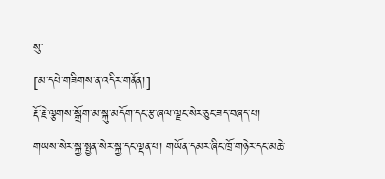སུ་
[མ་དཔེ་གཟིགས་ན་འདིར་གནོན།]
རྡོ་རྗེ་ལྕགས་སྒྲོག་མ་སྐུ་མདོག་དང་རྩ་ཞལ་ལྗང་སེར་ཅུང་ཟད་བཞད་པ། གཡས་སེར་སྐྱ་སྤྱན་སེར་སྐྱ་དང་ལྡན་པ། གཡོན་དམར་ཞིང་ཁྲོ་གཉེར་དང་མཆེ་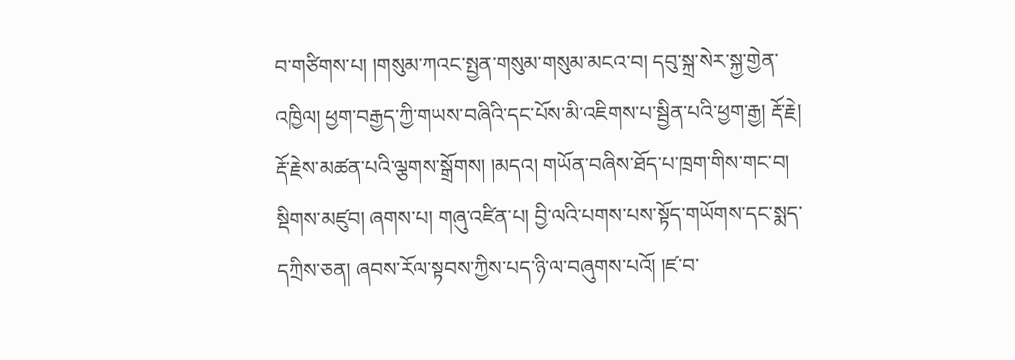བ་གཙིགས་པ། །གསུམ་ཀའང་སྤྱན་གསུམ་གསུམ་མངའ་བ། དབུ་སྐྲ་སེར་སྐྱ་གྱེན་འཁྱིལ། ཕྱག་བརྒྱད་ཀྱི་གཡས་བཞིའི་དང་པོས་མི་འཇིགས་པ་སྦྱིན་པའི་ཕྱག་རྒྱ། རྡོ་རྗེ། རྡོ་རྗེས་མཚན་པའི་ལྕགས་སྒྲོགས། །མདའ། གཡོན་བཞིས་ཐོད་པ་ཁྲག་གིས་གང་བ། སྡིགས་མཛུབ། ཞགས་པ། གཞུ་འཛིན་པ། བྱི་ལའི་པགས་པས་སྟོད་གཡོགས་དང་སྨད་དཀྲིས་ཅན། ཞབས་རོལ་སྟབས་ཀྱིས་པད་ཉི་ལ་བཞུགས་པའོ། །ཛ་བ་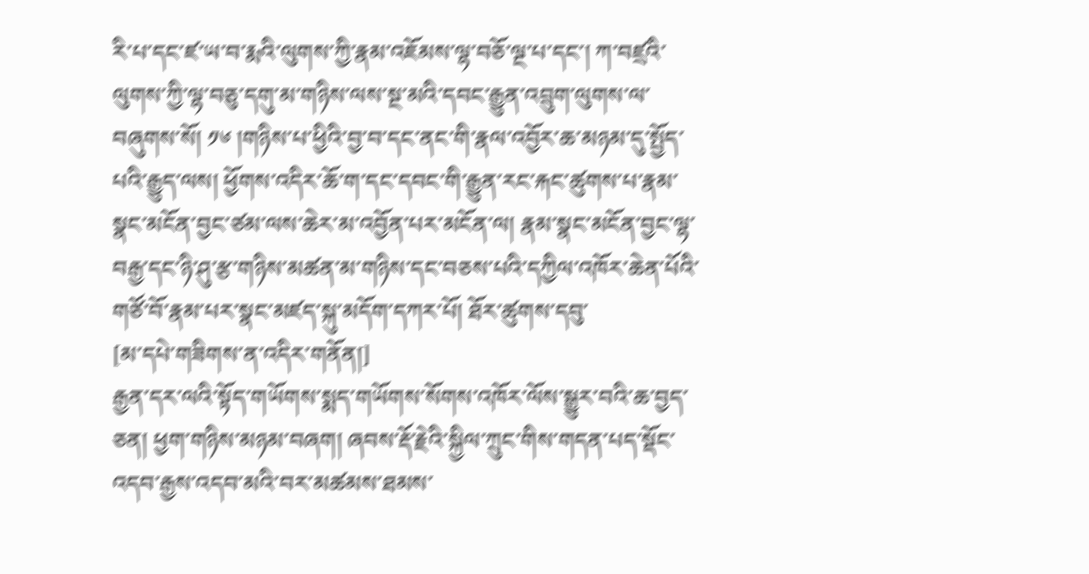རི་པ་དང་ཛ་ཡ་བ་རྨའི་ལུགས་ཀྱི་རྣམ་འཇོམས་ལྷ་བཅོ་ལྔ་པ་དང་། ཀ་བཛྲའི་ལུགས་ཀྱི་ལྷ་བཅུ་དགུ་མ་གཉིས་ལས་སྔ་མའི་དབང་རྒྱུན་འབྲུག་ལུགས་ལ་བཞུགས་སོ། ༡༦ །གཉིས་པ་ཕྱིའི་བྱ་བ་དང་ནང་གི་རྣལ་འབྱོར་ཆ་མཉམ་དུ་སྤྱོད་པའི་རྒྱུད་ལས། ཕྱོགས་འདིར་ཆོ་ག་དང་དབང་གི་རྒྱུན་རང་རྐང་ཚུགས་པ་རྣམ་སྣང་མངོན་བྱང་ཙམ་ལས་ཆེར་མ་འབྱོན་པར་མངོན་ལ། རྣམ་སྣང་མངོན་བྱང་ལྷ་བརྒྱ་དང་ཉི་ཤུ་རྩ་གཉིས་མཚན་མ་གཉིས་དང་བཅས་པའི་དཀྱིལ་འཁོར་ཆེན་པོའི་གཙོ་བོ་རྣམ་པར་སྣང་མཛད་སྐུ་མདོག་དཀར་པོ། ཐོར་ཚུགས་དབུ་
[མ་དཔེ་གཟིགས་ན་འདིར་གནོན།]
རྒྱན་དར་ལའི་སྟོད་གཡོགས་སྨད་གཡོགས་སོགས་འཁོར་ལོས་སྒྱུར་བའི་ཆ་བྱད་ཅན། ཕྱག་གཉིས་མཉམ་བཞག། ཞབས་རྡོ་རྗེའི་སྐྱིལ་ཀྲུང་གིས་གདན་པད་སྡོང་འདབ་རྒྱས་འདབ་མའི་བར་མཚམས་ཐམས་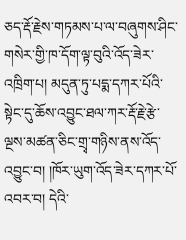ཅད་རྡོ་རྗེས་གཏམས་པ་ལ་བཞུགས་ཤིང་གསེར་གྱི་ཁ་དོག་ལྟ་བུའི་འོད་ཟེར་འཁྲིག་པ། མདུན་ཏུ་པདྨ་དཀར་པོའི་སྟེང་དུ་ཆོས་འབྱུང་ཐལ་ཀར་རྡོ་རྗེ་རྩེ་ལྔས་མཚན་ཅིང་གྲྭ་གཉིས་ནས་འོད་འབྱུང་བ། །ཁོར་ཡུག་འོད་ཟེར་དཀར་པོ་འབར་བ། དེའི་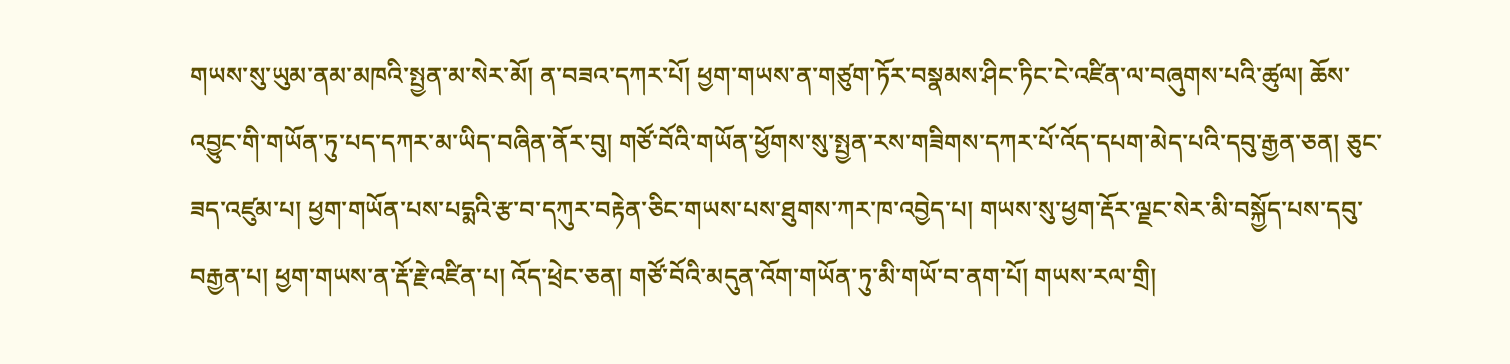གཡས་སུ་ཡུམ་ནམ་མཁའི་སྤྱན་མ་སེར་མོ། ན་བཟའ་དཀར་པོ། ཕྱག་གཡས་ན་གཙུག་ཏོར་བསྣམས་ཤིང་ཏིང་ངེ་འཛིན་ལ་བཞུགས་པའི་ཚུལ། ཆོས་འབྱུང་གི་གཡོན་ཏུ་པད་དཀར་མ་ཡིད་བཞིན་ནོར་བུ། གཙོ་བོའི་གཡོན་ཕྱོགས་སུ་སྤྱན་རས་གཟིགས་དཀར་པོ་འོད་དཔག་མེད་པའི་དབུ་རྒྱན་ཅན། ཅུང་ཟད་འཛུམ་པ། ཕྱག་གཡོན་པས་པདྨའི་རྩ་བ་དཀུར་བརྟེན་ཅིང་གཡས་པས་ཐུགས་ཀར་ཁ་འབྱེད་པ། གཡས་སུ་ཕྱག་རྡོར་ལྗང་སེར་མི་བསྐྱོད་པས་དབུ་བརྒྱན་པ། ཕྱག་གཡས་ན་རྡོ་རྗེ་འཛིན་པ། འོད་ཕྲེང་ཅན། གཙོ་བོའི་མདུན་འོག་གཡོན་ཏུ་མི་གཡོ་བ་ནག་པོ། གཡས་རལ་གྲི།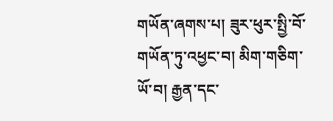གཡོན་ཞགས་པ། ཟུར་ཕུར་སྤྱི་བོ་གཡོན་ཏུ་འཕྱང་བ། མིག་གཅིག་ཡོ་བ། རྒྱན་དང་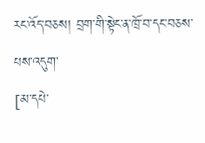རང་འོད་བཅས། བྲག་གི་སྟེང་ན་ཁྲོ་བ་དང་བཅས་པས་འདུག་
[མ་དཔེ་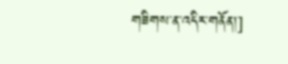གཟིགས་ན་འདིར་གནོན།]